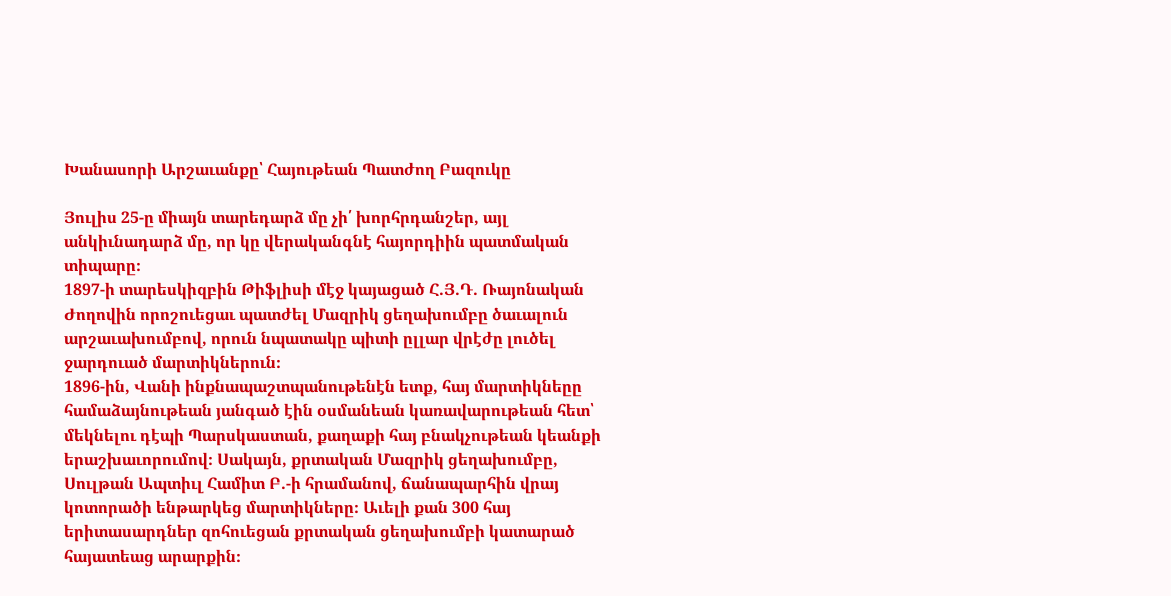Խանասորի Արշաւանքը՝ Հայութեան Պատժող Բազուկը

Յուլիս 25-ը միայն տարեդարձ մը չի՛ խորհրդանշեր, այլ անկիւնադարձ մը, որ կը վերականգնէ հայորդիին պատմական տիպարը։
1897-ի տարեսկիզբին Թիֆլիսի մէջ կայացած Հ.Յ.Դ. Ռայոնական Ժողովին որոշուեցաւ պատժել Մազրիկ ցեղախումբը ծաւալուն արշաւախումբով, որուն նպատակը պիտի ըլլար վրէժը լուծել ջարդուած մարտիկներուն։
1896-ին, Վանի ինքնապաշտպանութենէն ետք, հայ մարտիկնեըը համաձայնութեան յանգած էին օսմանեան կառավարութեան հետ՝ մեկնելու դէպի Պարսկաստան, քաղաքի հայ բնակչութեան կեանքի երաշխաւորումով։ Սակայն, քրտական Մազրիկ ցեղախումբը, Սուլթան Ապտիւլ Համիտ Բ.-ի հրամանով, ճանապարհին վրայ կոտորածի ենթարկեց մարտիկները։ Աւելի քան 300 հայ երիտասարդներ զոհուեցան քրտական ցեղախումբի կատարած հայատեաց արարքին։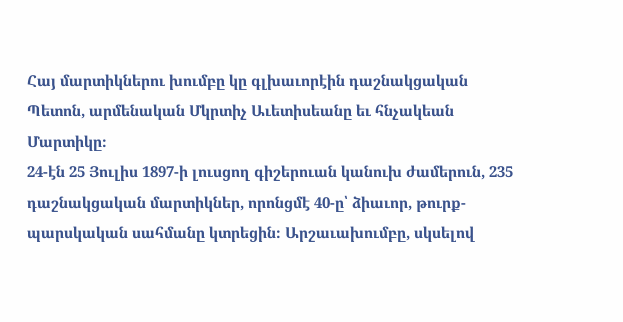Հայ մարտիկներու խումբը կը գլխաւորէին դաշնակցական Պետոն, արմենական Մկրտիչ Աւետիսեանը եւ հնչակեան Մարտիկը։
24-էն 25 Յուլիս 1897-ի լուսցող գիշերուան կանուխ ժամերուն, 235 դաշնակցական մարտիկներ, որոնցմէ 40-ը՝ ձիաւոր, թուրք-պարսկական սահմանը կտրեցին։ Արշաւախումբը, սկսելով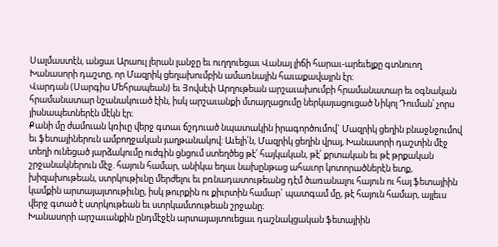Սալմաստէն, անցաւ Արաուլ լերան լանջը եւ ուղղուեցաւ Վանայ լիճի հարաւ-արեւելքը գտնուող Խանասորի դաշտը, որ Մազրիկ ցեղախումբին ամառնային հաւաքավայրն էր։
Վարդան (Սարգիս Մեհրապեան) եւ Յովսէփ Արղութեան արշաւախումբի հրամանատար եւ օգնական հրամանատար նշանակուած էին, իսկ արշաւանքի մտայղացումը ներկայացուցած Նիկոլ Դուման՝ չորս յիսնապետներէն մէկն էր։
Քանի մը ժամուան կռիւը վերջ գտաւ ճշդուած նպատակին իրագործումով` Մազրիկ ցեղին բնաջնջումով եւ ֆետայիներուն ամբողջական յաղթանակով: Աւելի՛ն, Մազրիկ ցեղին վրայ, Խանասորի դաշտին մէջ տեղի ունեցած յարձակումը ուժգին ցնցում ստեղծեց թէ՛ հայկական, թէ՛ քրտական եւ թէ թրքական շրջանակներուն մէջ. հայուն համար, անիկա եղաւ նախընթաց ահաւոր կոտորածներէն ետք, խիզախութեան, ստրկութիւնը մերժելու եւ բռնադատութեանց դէմ ծառանալու հայուն ու հայ ֆետայիին կամքին արտայայտութիւնը, իսկ թուրքին ու քիւրտին համար` պատգամ մը, թէ հայուն համար, այլեւս վերջ գտած է ստրկութեան եւ ստրկամտութեան շրջանը։
Խանասորի արշաւանքին ընդմէջէն արտայայտուեցաւ դաշնակցական ֆետայիին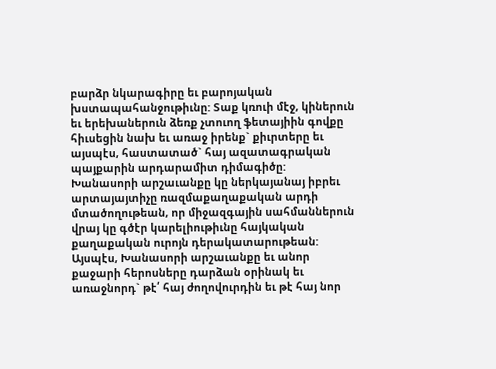բարձր նկարագիրը եւ բարոյական խստապահանջութիւնը: Տաք կռուի մէջ, կիներուն եւ երեխաներուն ձեռք չտուող ֆետայիին գովքը հիւսեցին նախ եւ առաջ իրենք` քիւրտերը եւ այսպէս, հաստատած` հայ ազատագրական պայքարին արդարամիտ դիմագիծը:
Խանասորի արշաւանքը կը ներկայանայ իբրեւ արտայայտիչը ռազմաքաղաքական արդի մտածողութեան, որ միջազգային սահմաններուն վրայ կը գծէր կարելիութիւնը հայկական քաղաքական ուրոյն դերակատարութեան:
Այսպէս, Խանասորի արշաւանքը եւ անոր քաջարի հերոսները դարձան օրինակ եւ առաջնորդ` թէ՛ հայ ժողովուրդին եւ թէ հայ նոր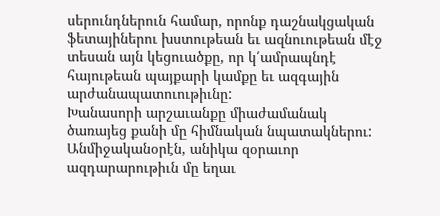սերունդներուն համար, որոնք դաշնակցական ֆետայիներու խստութեան եւ ազնուութեան մէջ տեսան այն կեցուածքը, որ կ՛ամրապնդէ հայութեան պայքարի կամքը եւ ազգային արժանապատուութիւնը:
Խանասորի արշաւանքը միաժամանակ ծառայեց քանի մը հիմնական նպատակներու: Անմիջականօրէն, անիկա զօրաւոր ազդարարութիւն մը եղաւ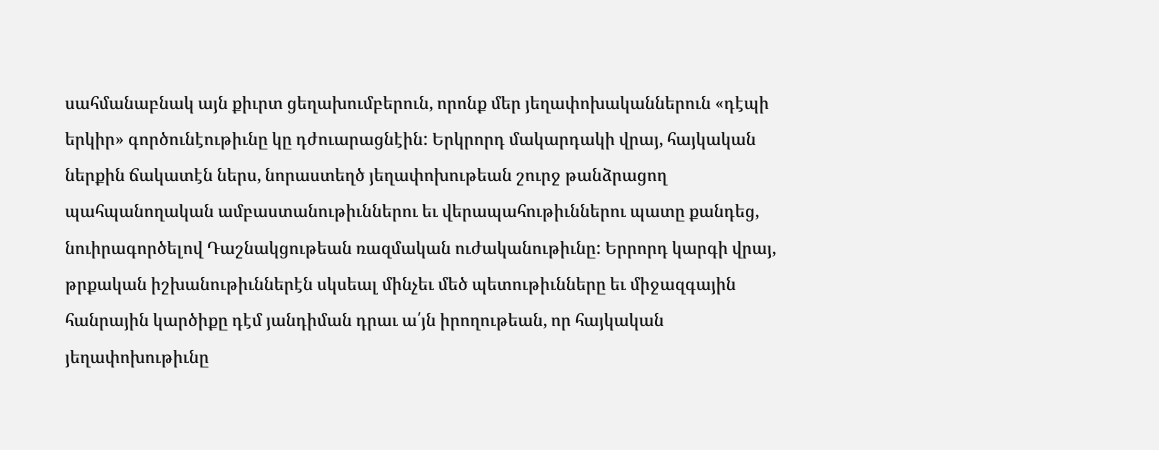սահմանաբնակ այն քիւրտ ցեղախումբերուն, որոնք մեր յեղափոխականներուն «դէպի երկիր» գործունէութիւնը կը դժուարացնէին: Երկրորդ մակարդակի վրայ, հայկական ներքին ճակատէն ներս, նորաստեղծ յեղափոխութեան շուրջ թանձրացող պահպանողական ամբաստանութիւններու եւ վերապահութիւններու պատը քանդեց, նուիրագործելով Դաշնակցութեան ռազմական ուժականութիւնը: Երրորդ կարգի վրայ, թրքական իշխանութիւններէն սկսեալ մինչեւ մեծ պետութիւնները եւ միջազգային հանրային կարծիքը դէմ յանդիման դրաւ ա՛յն իրողութեան, որ հայկական յեղափոխութիւնը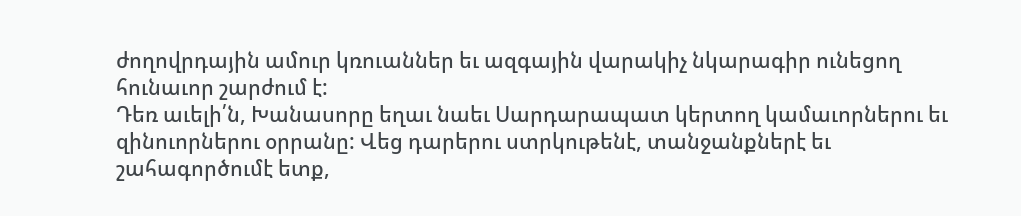ժողովրդային ամուր կռուաններ եւ ազգային վարակիչ նկարագիր ունեցող հունաւոր շարժում է:
Դեռ աւելի՛ն, Խանասորը եղաւ նաեւ Սարդարապատ կերտող կամաւորներու եւ զինուորներու օրրանը: Վեց դարերու ստրկութենէ, տանջանքներէ եւ շահագործումէ ետք,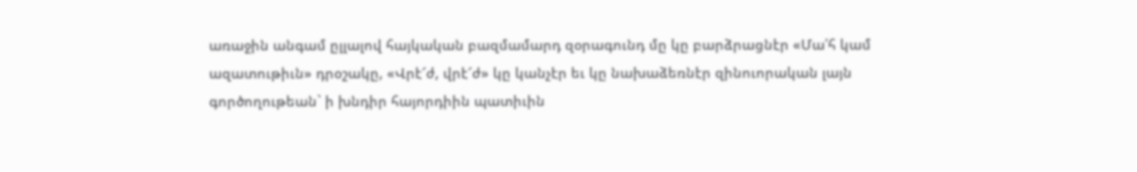առաջին անգամ ըլլալով հայկական բազմամարդ զօրագունդ մը կը բարձրացնէր «Մա՛հ կամ ազատութիւն» դրօշակը, «Վրէ՜ժ, վրէ՜ժ» կը կանչէր եւ կը նախաձեռնէր զինուորական լայն գործողութեան` ի խնդիր հայորդիին պատիւին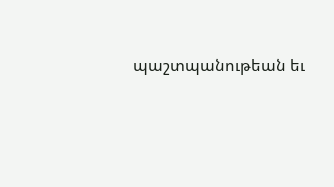պաշտպանութեան եւ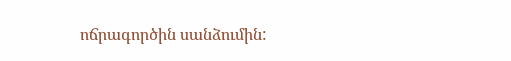ոճրագործին սանձումին: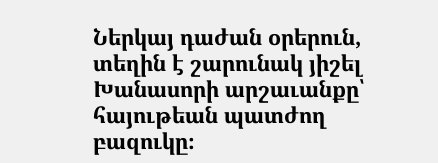Ներկայ դաժան օրերուն, տեղին է շարունակ յիշել Խանասորի արշաւանքը՝ հայութեան պատժող բազուկը։